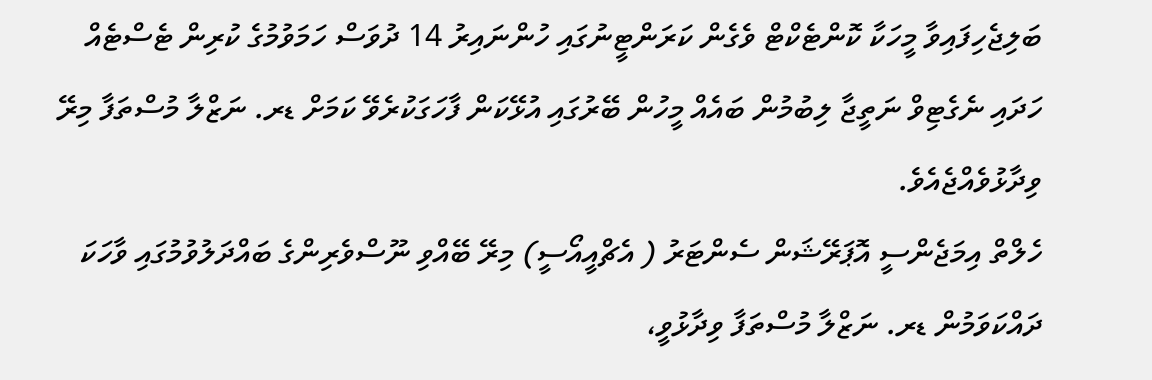ބަލިޖެހިފައިވާ މީހަކާ ކޮންޓެކްޓް ވެގެން ކަރަންޓީނުގައި ހުންނައިރު 14 ދުވަސް ހަމަވުމުގެ ކުރިން ޓެސްޓެއް ހަދައި ނެގެޓިވް ނަތީޖާ ލިބުމުން ބައެއް މީހުން ބޭރުގައި އުޅޭކަން ފާހަގަކުރެވޭ ކަމަށް ޑރ. ނަޒްލާ މުސްތަފާ މިރޭ ވިދާޅުވެއްޖެއެވެ.
ހެލްތް އިމަޖެންސީ އޮޕަރޭޝަން ސެންޓަރު ( އެޗްއީއޯސީ) މިރޭ ބޭއްވި ނޫސްވެރިންގެ ބައްދަލުވުމުގައި ވާހަކަ ދައްކަވަމުން ޑރ. ނަޒްލާ މުސްތަފާ ވިދާޅުވީ،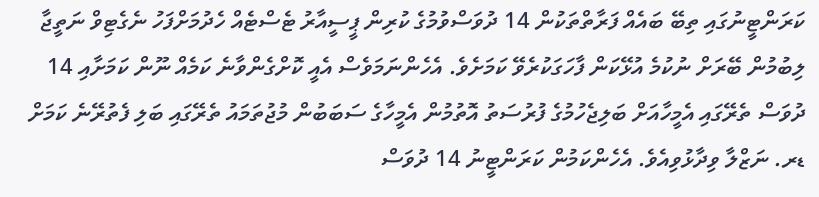ކަރަންޓީނުގައި ތިބޭ ބައެއް ފަރާތްތަކުން 14 ދުވަސްވުމުގެ ކުރިން ޕީސީއާރު ޓެސްޓެއް ހެދުމަށްފަހު ނެގެޓިވް ނަތީޖާ ލިބުމުން ބޭރަށް ނުކުމެ އުޅޭކަން ފާހަގަކުރެވޭ ކަމަށެވެ. އެހެންނަމަވެސް އެއީ ކޮށްގެންވާނެ ކަމެއް ނޫން ކަމަށާއި 14 ދުވަސް ތެރޭގައި އެމީހާއަށް ބަލިޖެހުމުގެ ފުރުސަތު އޮތުމުން އެމީހާގެ ސަބަބުން މުޖުތަމައު ތެރޭގައި ބަލި ފެތުރޭނެ ކަމަށް ޑރ. ނަޒްލާ ވިދާޅުވިއެވެ. އެހެންކަމުން ކަރަންޓީނު 14 ދުވަސް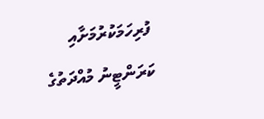ފުރިހަމަކުރުމަށާއި ކަރަންޓީނު މުއްދަތުގެ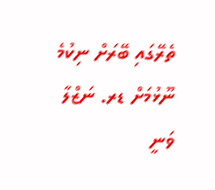ތެރޭގައި ބޭރަށް ނިކުމެ ނޫޅުމަށް ޑރ. ނަޒްލާ ވަނީ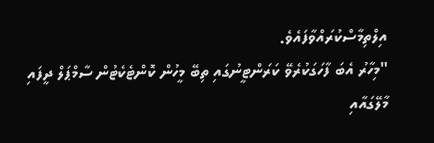އިލްތިމާސްކުރައްވާފައެވެ.
"މިހާރު އެބަ ފާހަގަކުރެވޭ ކަރަންޓީނުގައި ތިބޭ މީހުން ކޮންޓެކެޓުން ސާމްޕަލް ދީފައި މާލޭގައާއި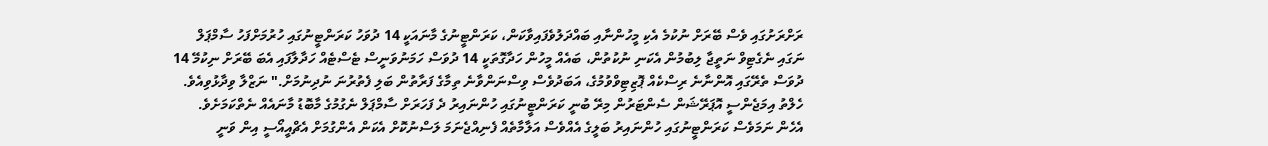ރަށްރަށުގައި ވެސް ބޭރަށް ނުކުމެ އެކި މީހުންނާއި ބައްދަލުވެފައިވާކަން، ކަރަންޓީނުގެ މާނައަކީ 14 ދުވަހު ކަރަންޓީނުގައި ހުރުމަށްފަހު ސާމްޕަލް ނަގައި ނެގެޓިވް ނަތީޖާ ލިބުމުން އެކަނި ނުކުތުން، ބައެއް މީހުން ހަދާގޮތަކީ 14 ދުވަސް ހަމަނުވަނީސް ޓެސްޓެއް ހަދާލާފައި އެބަ ބޭރަށް ނިކުމޭ 14 ދުވަސް ތެރޭގައި އޮންނާނެ ރިސްކެއް ޕޮޒިޓިވްވުމުގެ، އަބަދުވެސް ވިސްނަންވާނެ ތިމާގެ ފަރާތުން ބަލި ފެތުރުނަ ނުދިނުމަށް." ނަޒްލާ ވިދާޅުވިއެވެ.
ހެލްތު އިމަޖެންސީ އޮޕަރޭޝަން ސެންޓަރުން މިރޭ ބުނީ ކަރަންޓީނުގައި ހުންނައިރު ދެ ފަހަރަށް ސާމްޕަލް ނެގުމުގެ މާބޮޑު މާނައެއް ނެތްކަމަށެވެ. އެހެން ނަމަވެސް ކަރަންޓީނުގައި ހުންނައިރު ބަލީގެ އެއްވެސް އަލާމާތެއް ފެނިއްޖެނަމަ ލަސްނުކޮށް އެކަން އެންގުމަށް އެޗްއީއޯސީ އިން ވަނީ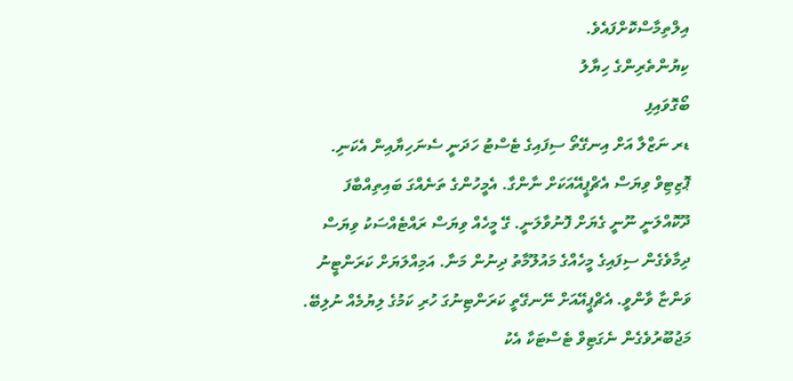އިލްތިމާސްކޮށްފައެވެ.
ކިޔުންތެރިންގެ ހިޔާލު
ބޯގޮވައިފި
ޑރ ނަޒްލާ އަށް އިނގޭތޯ ސިފައިގެ ޓެސްޓު ހަދަނީ ސެނަހިޔާއިން އެކަނި. ޕޮޒިޓިވް ވިޔަސް އެޗްޕީއޭއަކަށް ނާންގާ. އެމީހުންގެ ތަނެއްގަ ބައިތިއްބާފަ ދޫކޮއްލަނީ ނޫނީ ގެޔަށް ފޮނުވާލަނީ. ގޭ މީހެއް ވިޔަސް ރައްޓެއްސަކު ވިޔަސް ދިމާވެގެން ސިފައިގެ މީހެއްގެ މައުލޫމާތު ދިނުން މަނާ. އަމިއްލަޔަށް ކަރަންޓީނު ވަންޏާ ވާންވީ. އެޗްޕީއޭއަށް ނޭނގޭތީ ކަރަންޓިނުގަ ހުރި ކަމުގެ ލިޔުމެއް ނުލިބޭ. މަޖުބޫރުވެގެން ނެގަޓިވް ޓެސްޓަކާ އެކު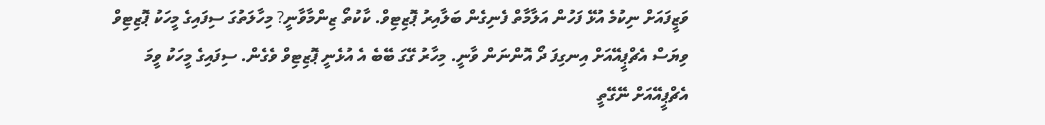ވަޒީފައަށް ނިކުމެ އުޅޭ ފަހުން އަލާމާތް ފެނިގެން ބަލާއިރު ޕޮޒިޓިވް. ކާކުތޯ ޒިންމާވާނީ? މިހާލަތުގަ ސިފައިގެ މީހަކު ޕޮޒިޓިވް ވިޔަސް އެޗްޕީއޭއަށް އިނގިފަ ދޯ އޮންނަން ވާނީ. މިހާރު ގޭގަ ބޭބެ އެ އުޅެނީ ޕޮޒިޓިވް ވެގެން. ސިފައިގެ މީހަކު ވީމަ އެޗްޕީއޭއަށް ނޭގޭތީ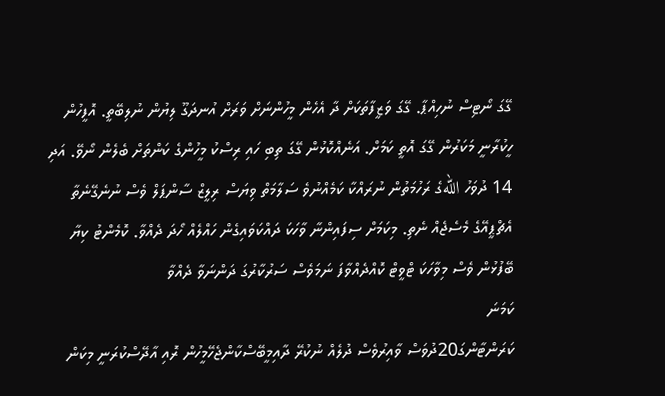ގޭގަ ނޯޓިސް ނުހިއްޕާ. ގޭގަ ވަޒީފާތަކަށް ދާ އެހެން މީހުންނަށް ވަރަށް އުނދަގޫ ލިޔުން ނުލިބޭތީ. އޮފީހުން ހީކުރާނީ މަކަރުން ގޭގަ އޮތީ ކަމަށް. އަނެއްކޮޅުން ގޭގަ ތިބި ހައި ރިސްކު މީހުންގެ ކަންތަށް ބެލެން ނޯވޭ. އަދި 14 ދުވަހު اللهގެ ރަހުމަތުން ނުރައްކާ ކަމެއްނުވެ ސަލާމަތް ވިޔަސް ރިލީޒް ސާންޕަލް ވެސް ނުނެގޭނެތާ އެޗްޕީއޭގެ މެސެޖެއް ނެތި. މިކަމަށް ސިފައިންނާ ވާހަކަ ދައްކަވައިގެން ހައްލެއް ހޯދަ ދެއްވާ. ކޮމެންޓު ކިޔާ ބޭފުޅުން ވެސް މިވާހަކަ ޓްވީޓް ކޮއްދެއްވާފަ ނަމަވެސް ސަރުކާރުގަ ދަންނަވާ ދެއްވާ
ކަމަނަ
ކަރަންޓާންގަ20ދުވަސް ވާއިރުވެސް ދުލެއް ނުކުރޭ ދާއިމީބޭސްކާންޖެހޭމީހުން ރޮއި އާދޭސްކުރަނީ މިކަން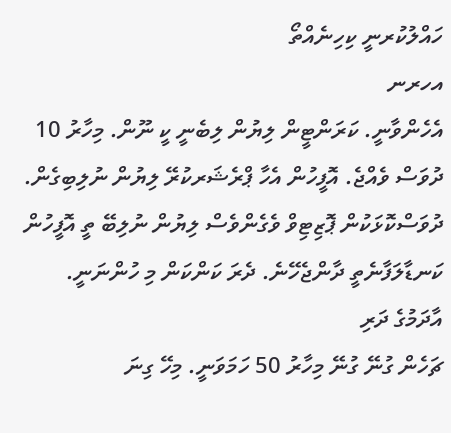ހައްލުކުރނީ ކިހިނެއްތޯ
އހރނ
އެހެންވާނީ. ކަރަންޓީން ލިޔުން ލިބެނީ ކީ ނޫން. މިހާރު 10 ދުވަސް ވެއްޖެ. އޮފީހުން އެހާ ޕްރެޝަރކުރޭ ލިޔުން ނުލިބިގެން. ދުވަސްކޮޅަކުން ޕޮޒިޓިވް ވެގެންވެސް ލިޔުން ނުލިބޭ ތީ އޮފީހުން ކަނޑާލަފާނެތީ ދާންޖެހޭނެ. ދެރަ ކަންކަން މި ހުންނަނީ.
އާދަމުގެ ދަރި
ޗަހެން ގުނޭ ގުނޭ މިހާރު 50 ހަމަވަނީ. މިހޭ ގިނަ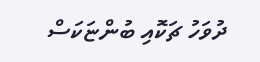ދުވަހު ޗަކޮއި ބުންޏަކަސް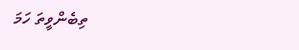ތިބެންވީތަ ހަމަ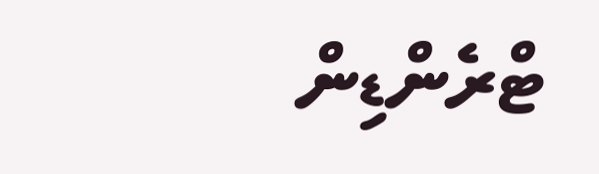ޓްރެންޑިން